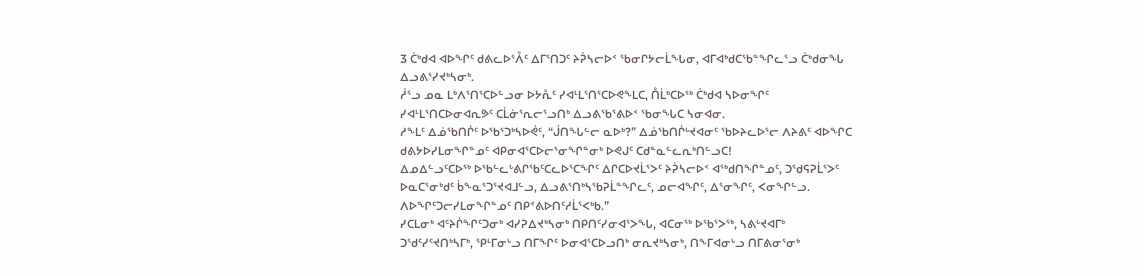3 ᑖᒃᑯᐊ ᐊᐅᖏᑦ ᑯᕕᓚᐅᕐᐰᑦ ᐃᒥᕐᑎᑐᑦ ᔨᕉᓴᓕᐅᑉ ᖃᓂᒋᔭᓕᒫᖓᓂ, ᐊᒥᐊᒃᑯᑕᖃᓐᖏᓚᕐᓗ ᑖᒃᑯᓂᖓ ᐃᓗᕕᕐᓯᔪᒃᓴᓂᒃ.
ᓲᕐᓗ ᓄᓇ ᒪᒃᐱᕐᑎᕐᑕᐅᓪᓗᓂ ᐅᔭᕅᑦ ᓯᐊᒻᒪᕐᑎᕐᑕᐅᕙᖕᒪᑕ, ᑍᒫᒃᑕᐅᖅ ᑖᒃᑯᐊ ᓴᐅᓂᖏᑦ ᓯᐊᒻᒪᕐᑎᑕᐅᓂᐊᕆᕗᑦ ᑕᒫᓃᕐᕆᓕᕐᓗᑎᒃ ᐃᓗᕕᖃᕐᕕᐅᑉ ᖃᓂᖓᑕ ᓴᓂᐊᓂ.
ᓱᖕᒪᑦ ᐃᓅᖃᑎᒌᑦ ᐅᖃᕐᑐᒃᓴᐅᕚᑦ, “ᒎᑎᖓᓪᓕ ᓇᐅᒃ?” ᐃᓅᖃᑎᒌᒡᔪᐊᓂᑦ ᖃᐅᔨᓚᐅᕐᓕ ᐱᔨᕕᑦ ᐊᐅᖏᑕ ᑯᕕᔭᐅᓯᒪᓂᖏᓐᓄᑦ ᐊᑭᓂᐊᕐᑕᐅᓕᕐᓂᖏᓐᓂᒃ ᐅᕙᒍᑦ ᑕᑯᓐᓇᓪᓚᕆᒃᑎᓪᓗᑕ!
ᐃᓄᐃᓪᓗᑦᑕᐅᖅ ᐅᖃᓪᓚᒡᕕᒋᖃᑦᑕᓚᐅᕐᑕᖏᑦ ᐃᒋᑕᐅᔪᒫᕐᐳᑦ ᔨᕉᓴᓕᐅᑉ ᐊᖅᑯᑎᖏᓐᓄᑦ, ᑐᖁᕋᕈᒫᕐᐳᑦ ᐅᓇᑕᕐᓂᒃᑯᑦ ᑳᖕᓇᕐᑐᕐᔪᐊᒧᓪᓗ, ᐃᓗᕕᕐᑎᒃᓴᖃᕈᒫᓐᖏᓚᑦ, ᓄᓕᐊᖏᑦ, ᐃᕐᓂᖏᑦ, ᐸᓂᖏᓪᓗ. ᐱᐅᖏᑦᑐᓕᓯᒪᓂᖏᓐᓄᑦ ᑎᑭᕝᕕᐅᑎᑦᓱᒫᕐᐸᒃᑲ.”
ᓯᑕᒪᓂᒃ ᐊᑦᔨᒌᖏᑦᑐᓂᒃ ᐊᓯᕈᐃᔪᒃᓴᓂᒃ ᑎᑭᑎᑦᓯᓂᐊᕐᐳᖓ, ᐊᑕᓂᖅ ᐅᖃᕐᐳᖅ, ᓴᕕᒡᔪᐊᒥᒃ ᑐᖁᑦᓯᑦᔪᑎᒃᓴᒥᒃ, ᕿᒻᒥᓂᒡᓗ ᑎᒥᖏᑦ ᐅᓂᐊᕐᑕᐅᓗᑎᒃ ᓂᕆᔪᒃᓴᓂᒃ, ᑎᖕᒥᐊᓂᒡᓗ ᑎᒥᕕᓂᕐᓂᒃ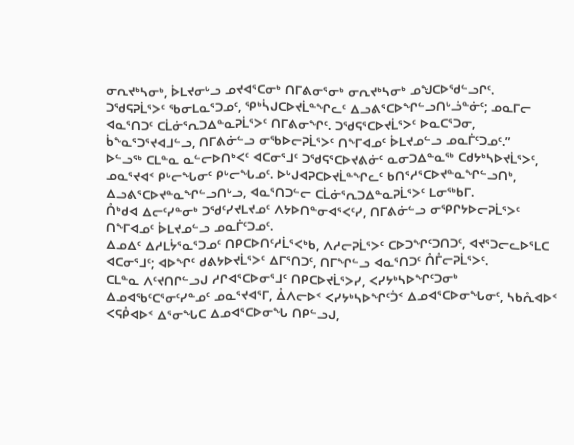ᓂᕆᔪᒃᓴᓂᒃ, ᐆᒪᔪᓂᒡᓗ ᓄᔪᐊᕐᑕᓂᒃ ᑎᒥᕕᓂᕐᓂᒃ ᓂᕆᔪᒃᓴᓂᒃ ᓄᖑᑕᐅᖁᓪᓗᒋᑦ.
ᑐᖁᕋᕈᒫᕐᐳᑦ ᖃᓂᒪᓇᕐᑐᓄᑦ, ᕿᒃᓵᒍᑕᐅᔪᒫᓐᖏᓚᑦ ᐃᓗᕕᕐᑕᐅᖏᓪᓗᑎᒡᓘᓐᓃᑦ; ᓄᓇᒥᓕ ᐊᓇᕐᑎᑐᑦ ᑕᒫᓃᕐᕆᑐᐃᓐᓇᕈᒫᕐᐳᑦ ᑎᒥᕕᓂᖏᑦ. ᑐᖁᕋᕐᑕᐅᔪᒫᕐᐳᑦ ᐅᓇᑕᕐᑐᓂ, ᑳᖕᓇᕐᑐᕐᔪᐊᒧᓪᓗ, ᑎᒥᕕᓃᓪᓗ ᓂᖃᐅᓕᕈᒫᕐᐳᑦ ᑎᖕᒥᐊᓄᑦ ᐆᒪᔪᓄᓪᓗ ᓄᓇᒦᑦᑐᓄᑦ.”
ᐅᓪᓗᖅ ᑕᒪᓐᓇ ᓇᓪᓕᐅᑎᒃᐸᑦ ᐊᑕᓂᕐᒧᑦ ᑐᖁᕋᕐᑕᐅᔪᕕᓃᑦ ᓇᓂᑐᐃᓐᓇᖅ ᑕᑯᔭᒃᓴᐅᔪᒫᕐᐳᑦ, ᓄᓇᕐᔪᐊᑉ ᑭᒡᓕᖓᓂᑦ ᑭᒡᓕᖓᓄᑦ. ᐅᒡᒍᐊᕈᑕᐅᔪᒫᓐᖏᓚᑦ ᑲᑎᕐᓱᕐᑕᐅᔪᓐᓇᖏᓪᓗᑎᒃ, ᐃᓗᕕᕐᑕᐅᔪᓐᓇᖏᓪᓗᑎᒡᓗ, ᐊᓇᕐᑎᑐᓪᓕ ᑕᒫᓃᕐᕆᑐᐃᓐᓇᕈᒫᕐᐳᑦ ᒪᓂᖅᑲᒥ.
ᑍᒃᑯᐊ ᐃᓕᑦᓯᓐᓂᒃ ᑐᖁᑦᓯᔪᒪᔪᓄᑦ ᐱᔭᐅᑎᓐᓂᐊᕐᐸᑦᓯ, ᑎᒥᕕᓃᓪᓗ ᓂᕿᒋᔭᐅᓕᕈᒫᕐᐳᑦ ᑎᖕᒥᐊᓄᑦ ᐆᒪᔪᓄᓪᓗ ᓄᓇᒦᑦᑐᓄᑦ.
ᐃᓄᐃᑦ ᐃᓱᒪᔮᕐᓇᕐᑐᓄᑦ ᑎᑭᑕᐅᑎᑦᓱᒫᕐᐸᒃᑲ, ᐱᓱᓕᕈᒫᕐᐳᑦ ᑕᐅᑐᖏᑦᑐᑎᑐᑦ, ᐊᔪᕐᑐᓕᓚᐅᕐᒪᑕ ᐊᑕᓂᕐᒧᑦ; ᐊᐅᖏᑦ ᑯᕕᔭᐅᔪᒫᕐᐳᑦ ᐃᒥᕐᑎᑐᑦ, ᑎᒥᖏᓪᓗ ᐊᓇᕐᑎᑐᑦ ᑍᒤᓕᕈᒫᕐᐳᑦ.
ᑕᒪᓐᓇ ᐱᑦᔪᑎᒋᓪᓗᒍ ᓱᒋᐊᕐᑕᐅᓂᕐᒧᑦ ᑎᑭᑕᐅᔪᒫᕐᐳᓯ, ᐸᓯᔭᒃᓴᐅᖏᑦᑐᓂᒃ ᐃᓄᐊᖃᑦᑕᕐᓂᑦᓯᓐᓄᑦ ᓄᓇᕐᔪᐊᕐᒥ, ᐂᐱᓕᐅᑉ ᐸᓯᔭᒃᓴᐅᖏᑦᑑᑉ ᐃᓄᐊᕐᑕᐅᓂᖓᓂᑦ, ᓴᑲᕅᐊᐅᑉ ᐸᕋᑬᐊᐅᑉ ᐃᕐᓂᖓᑕ ᐃᓄᐊᕐᑕᐅᓂᖓ ᑎᑭᓪᓗᒍ,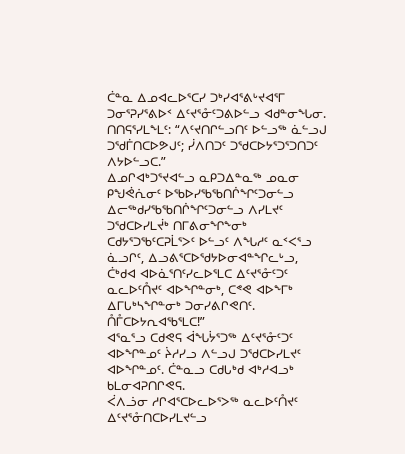ᑖᓐᓇ ᐃᓄᐊᓚᐅᕐᑕᓯ ᑐᒃᓯᐊᕐᕕᒡᔪᐊᕐᒥ ᑐᓂᕐᕈᓯᕐᕕᐅᑉ ᐃᑦᔪᕐᓁᑦᑐᕕᐅᓪᓗ ᐊᑯᓐᓂᖓᓂ.
ᑎᑎᕋᕐᓯᒪᖕᒪᑦ: “ᐱᑦᔪᑎᒋᓪᓗᑎᑦ ᐅᓪᓗᖅ ᓈᓪᓗᒍ ᑐᖁᒦᑎᑕᐅᕗᒍᑦ; ᓰᐱᑎᑐᑦ ᑐᖁᑕᐅᔭᕐᑐᕐᑐᑎᑐᑦ ᐱᔭᐅᓪᓗᑕ.”
ᐃᓄᒋᐊᒃᑐᕐᔪᐊᓪᓗ ᓇᑭᑐᐃᓐᓇᖅ ᓄᓇᓂ ᑭᖑᕚᕇᓂᑦ ᐅᖃᐅᓯᖃᖃᑎᒌᖏᑦᑐᓂᓪᓗ ᐃᓕᖅᑯᓯᖃᖃᑎᒌᖏᑦᑐᓂᓪᓗ ᐱᓯᒪᔪᑦ ᑐᖁᑕᐅᓯᒪᔫᒃ ᑎᒥᕕᓂᖏᖕᓂᒃ ᑕᑯᔭᕐᑐᖃᑦᑕᕈᒫᕐᐳᑦ ᐅᓪᓗᑦ ᐱᖓᓱᑦ ᓇᑉᐸᕐᓗ ᓈᓗᒋᑦ, ᐃᓗᕕᕐᑕᐅᖁᔭᐅᓂᐊᓐᖏᓚᒡᓗ,
ᑖᒃᑯᐊ ᐊᐅᓈᕐᑎᑦᓯᓚᐅᕐᒪᑕ ᐃᑦᔪᕐᓁᑦᑐᑦ ᓇᓚᐅᑦᑍᔪᑦ ᐊᐅᖏᓐᓂᒃ, ᑕᕝᕙ ᐊᐅᖕᒥᒃ ᐃᒥᒐᒃᓴᖏᓐᓂᒃ ᑐᓂᓯᕕᒋᕙᑎᑦ. ᑍᒤᑕᐅᔭᕆᐊᖃᕐᒪᑕ!”
ᐊᕐᓇᕐᓗ ᑕᑯᕙᕋ ᐋᖓᔮᕐᑐᖅ ᐃᑦᔪᕐᓁᑦᑐᑦ ᐊᐅᖏᓐᓄᑦ ᔩᓱᓯᓗ ᐱᓪᓗᒍ ᑐᖁᑕᐅᓯᒪᔪᑦ ᐊᐅᖏᓐᓄᑦ. ᑖᓐᓇᓗ ᑕᑯᒐᒃᑯ ᐊᒃᓱᐊᓗᒃ ᑲᒪᓂᐊᕈᑎᒋᕙᕋ.
ᐹᐱᓘᓂ ᓱᒋᐊᕐᑕᐅᓚᐅᕐᐳᖅ ᓇᓚᐅᑦᑍᔪᑦ ᐃᑦᔪᕐᓁᑎᑕᐅᓯᒪᔪᓪᓗ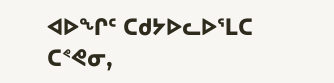ᐊᐅᖏᑦ ᑕᑯᔭᐅᓚᐅᕐᒪᑕ ᑕᕝᕙᓂ,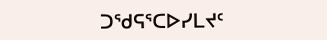ᑐᖁᕋᕐᑕᐅᓯᒪᔪᑦ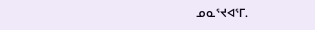ᓄᓇᕐᔪᐊᕐᒥ.